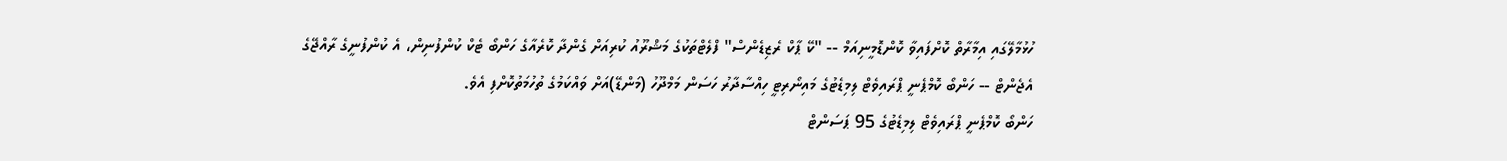ހުޅުމާލޭގައި އިމާރާތް ކޮށްފައިވާ ކޮންޑޮމީނިއަމް -- "ކޭ ޕާކް ރެޒިޑެންސް" ފްލެޓްތަކުގެ މަޝްރޫއު ކުރިއަށް ގެންދާ ކޮރެއާގެ ހަންބޯ ޓެކް ކުންފުނިން، އެ ކުންފުނީގެ ރާއްޖޭގެ އެޖެންޓް -- ހަންބޯ ކޮމްޕެނީ ޕްރައިވެޓް ލިމިޑެޓުގެ މައިނޯރިޓީ ހިއްސާދާރު ހަސަން މަމްދޫހު (މަންޑޭ)އަށް ވައްކަމުގެ ތުހުމަތުކޮށްފި އެވެ.
ހަންބޯ ކޮމްޕެނީ ޕްރައިވެޓް ލިމިޑެޓުގެ 95 ޕަސަންޓް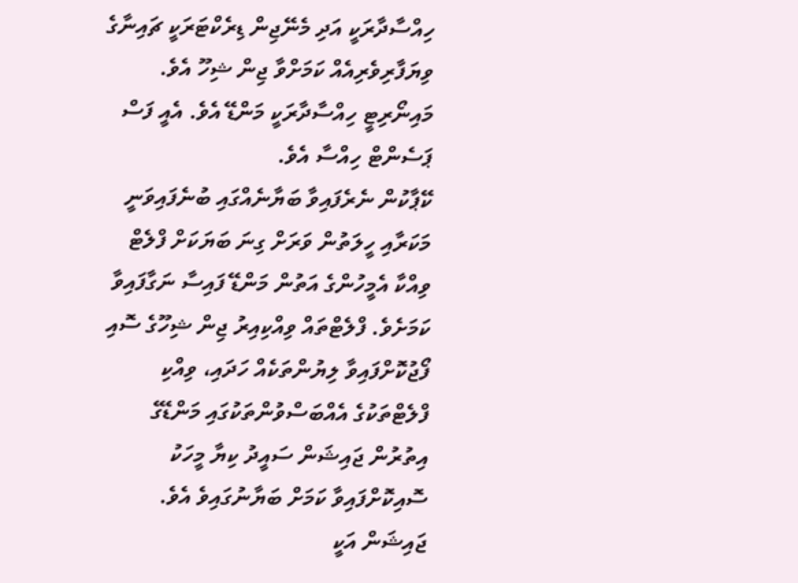ހިއްސާދާރަކީ އަދި މެނޭޖިން ޑިރެކްޓަރަކީ ޗައިނާގެ ވިޔަފާރިވެރިއެއް ކަމަށްވާ ޖިން ޝިހޫ އެވެ. މައިނޯރިޓީ ހިއްސާދާރަކީ މަންޑޭ އެވެ. އެއީ ފަސް ޕަސެންޓް ހިއްސާ އެވެ.
ކޭޕާކުން ނެރެފައިވާ ބަޔާނެއްގައި ބުނެފައިވަނީ މަކަރާއި ހީލަތުން ވަރަށް ގިނަ ބަޔަކަށް ފްލެޓް ވިއްކާ އެމީހުންގެ އަތުން މަންޑޭ ފައިސާ ނަގާފައިވާ ކަމަށެވެ. ފްލެޓްތައް ވިއްކިއިރު ޖިން ޝިހޫގެ ސޮއި ފޯޖުކޮށްފައިވާ ލިޔުންތަކެއް ހަދައި، ވިއްކި ފްލެޓްތަކުގެ އެއްބަސްވުންތަކުގައި މަންޑޭގެ އިތުރުން ޖައިޝަން ސައީދު ކިޔާ މީހަކު ސޮއިކޮށްފައިވާ ކަމަށް ބަޔާނުގައިވެ އެވެ.
ޖައިޝަން އަކީ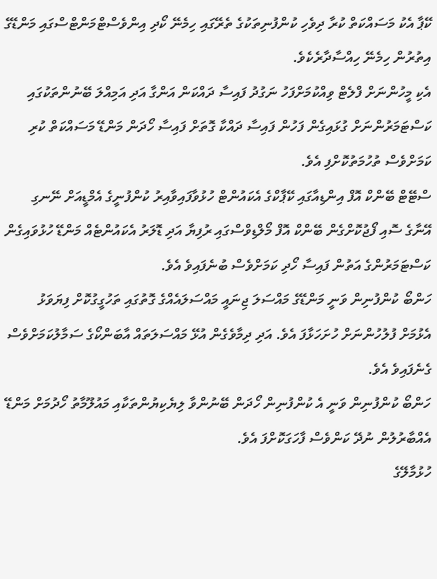ކޭޕާ އެކު މަސައްކަތް ކުރާ ދިވެހި ކުންފުނިތަކުގެ ތެރޭގައި ހިމެނޭ ކޯދި އިންވެސްޓްމަންޓްސްގައި މަންޑޭގެ އިތުރުން ހިމެނޭ ހިއްސާދާރެކެވެ.
އެކި މީހުންނަށް ފްލެޓް ވިއްކުމަށްފަހު ނަގުދު ފައިސާ ދައްކަން އަންގާ އަދި އަމިއްލަ ބޭނުންތަކުގައި ކަސްޓަމަރުންނަށް ގުޅައިގެން ފަހުން ފައިސާ ދައްކާ ގޮތަށް ފައިސާ ހޯދަން މަންޑޭ މަސައްކަތް ކުރި ކަމަށްވެސް ތުހުމަތުކޮށްފި އެވެ.
ސްޓޭޓް ބޭންކް އޮފް އިންޑިއާގައި ކޭޕާކްގެ އެކައުންޓް ހުޅުވާފައިވާއިރު ކުންފުނީގެ އެމްޑީއަށް ނޭނގި އޭނާގެ ސޮއި ފޯޖުކޮށްގެން ބޭންކް އޮފް މޯލްޑިވްސްގައި ރުފިޔާ އަދި ޑޮލަރު އެކައުންޓެއް މަންޑޭ ހުޅުވައިގެން ކަސްޓަމަރުންގެ އަތުން ފައިސާ ހޯދި ކަމަށްވެސް ބުނެފައިވެ އެވެ.
ހަންބޯ ކުންފުނިން ވަނީ މަންޑޭގެ މައްސަލަ ޖިނައީ މައްސަލައެއްގެ ގޮތުގައި ތަހުގީގުކޮށް ފިޔަވަޅު އެޅުމަށް ފުލުހުންނަށް ހުށަހަޅާފަ އެވެ. އަދި ދިމާވެގެން އުޅޭ މައްސަލަތައް އާބަންކޯގެ ސަމާލުކަމަށްވެސް ގެނެފައިވެ އެވެ.
ހަންބޯ ކުންފުނިން ވަނީ އެ ކުންފުނިން ހޯދަން ބޭނުންވާ ލިޔެކިޔުންތަކާއި މައުލޫމާތު ހޯދުމަށް މަންޑޭ އެއްބާރުލުން ނުދޭ ކަންވެސް ފާހަގަކޮށްފަ އެވެ.
ހުޅުމާލޭގެ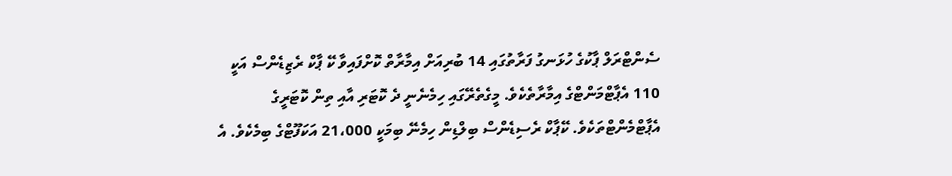ސެންޓްރަލް ޕާކުގެ ހުޅަނގު ފަރާތުގައި 14 ބުރިއަށް އިމާރާތް ކޮށްފައިވާ ކޭ ޕާކް ރެޒިޑެންސް އަކީ 110 އެޕާޓްމަންޓްގެ އިމާރާތެކެވެ. މީގެތެރޭގައި ހިމެނެނީ ދެ ކޮޓަރި އާއި ތިން ކޮޓަރީގެ އެޕާޓްމެންޓްތަކެވެ. ކޭޕާކް ރެސިޑެންސް ބިލްޑިން ހިމެނޭ ބިމަކީ 21،000 އަކަފޫޓްގެ ބިމެކެވެ. އެ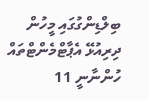ބިލްޑިންގުގައި މީހުން ދިރިއުޅޭ އެޕާޓްމެންޓްތައް ހުންނާނީ 11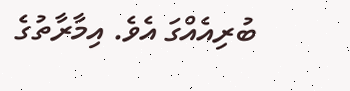ބުރިއެއްގަ އެވެ. އިމާރާތުގެ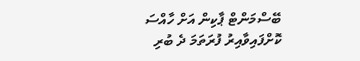ބޭސްމަންޓް ޕާކިން އަށް ހާއްސަ ކޮށްފައިވާއިރު ފުރަތަމަ ދެ ބުރި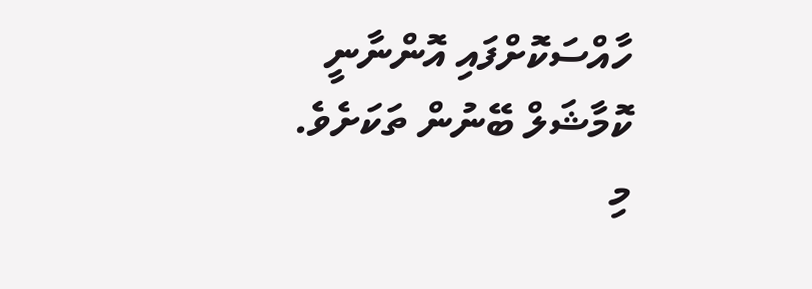ހާއްސަކޮށްފައި އޮންނާނީ ކޮމާޝަލް ބޭނުން ތަކަށެވެ. މި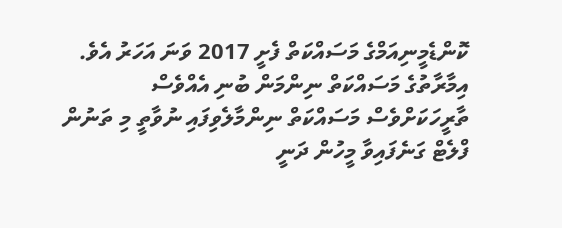ކޮންޑެމީނިއަމްގެ މަސައްކަތް ފެށީ 2017 ވަނަ އަހަރު އެވެ.
އިމާރާތުގެ މަސައްކަތް ނިންމަން ބުނި އެއްވެސް ތާރީހަކަށްވެސް މަސައްކަތް ނިންމާލެވިފައި ނުވާތީ މި ތަނުން ފްލެޓް ގަނެފައިވާ މީހުން ދަނީ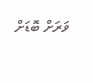ވަރަށް ބޮޑަށް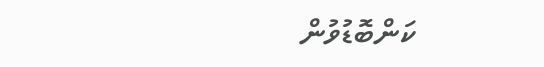ކަންބޮޑުވުން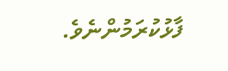ފާޅުކުރަމުންނެވެ.